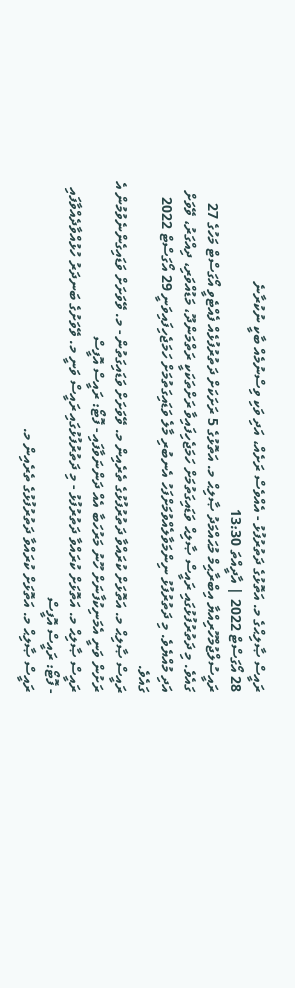ރައީސް ޞާލިޙްގެ މ. އަތޮޅުގެ ދަތުރުފުޅު - އެއްވެސް ރަށެއް، އަދި ވަކި ވިސްނުމެއް ބާކީ ނުކުރާނެ
28 އޯގަސްޓް 2022 | އާދީއްތަ 13:30
ރައީސުލްޖުމްހޫރިއްޔާ އިބްރާޙިމް މުޙައްމަދު ޞާލިޙް މ. އަތޮޅުގެ 5 ރަށަކަށް ދަތުރުފުޅެއް ފެއްޓެވީ އޯގަސްޓް މަހުގެ 27 ގައެވެ. މި ދަތުރުފުޅުގައި ރައީސް ޞާލިޙް ވަޑައިގަތުމަށް ހަމަޖެހިފައިވާ ރަށްތަކަކީ ރަތްމަންދޫ، މަޑުއްވަރި، ދިއްގަރު، ވޭވަށް އަދި މުއްޔެވެ. މި ދަތުރުފުޅު ނިންމަވާލެއްވުމަށްފަހު އެނބުރި މާލެ ވަޑައިގަތުމަށް ހަމަޖެހިފައިވަނީ 29 އޯގަސްޓް 2022 ގައެވެ.
ރައީސް ޞާލިޙް މ. އަތޮޅަށް ކުރައްވާ ދަތުރުފުޅުގެ ތެރެއިން މ. ވޭވަށަށް ވަޑައިގަތުން - މ. ވޭވަށަށް ވަޑައިގެންނެވުމުން އެ ރަށުން ވަނީ އެމަނިކުފާނަށް ހޫނު މަރުހަބާ އެއް ދަންނަވާފައި - ފޮޓޯ: ރައީސް އޮފީސް
ރައީސް ޞާލިޙް މ. އަތޮޅަށް ކުރައްވާ ދަތުރުފުޅު - މި ދަތުރުފުޅުގައި ރައީސް ވަނީ މ. ވޭވަށުގެ ބަނދަރު ހުޅުއްވާދެއްވާފައި - ފޮޓޯ: ރައީސް އޮފީސް
ރައީސް ޞާލިޙް މ. އަތޮޅަށް ކުރައްވާ ދަތުރުފުޅުގެ ތެރެއިން މ.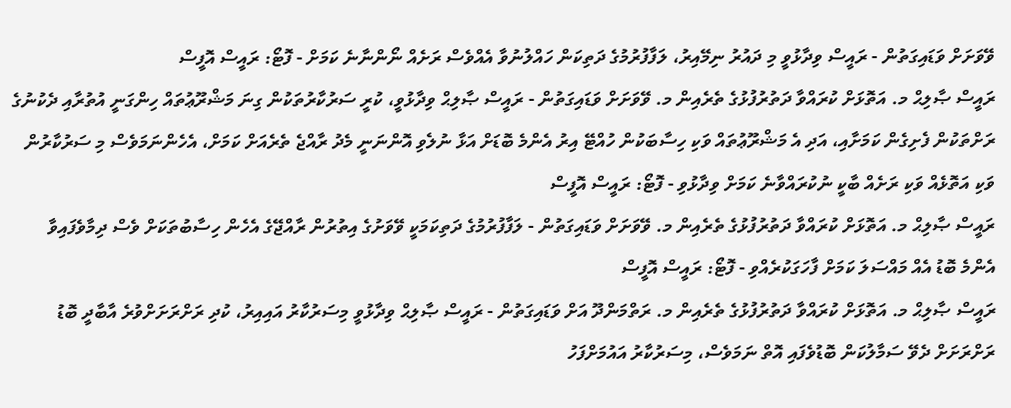ވޭވަށަށް ވަޑައިގަތުން - ރައީސް ވިދާޅުވީ މި ދައުރު ނިމޭއިރު، ލަފާފުރުމުގެ ދަތިކަން ހައްލުނުވާ އެއްވެސް ރަށެއް ނޯންނާނެ ކަމަށް - ފޮޓޯ: ރައީސް އޮފީސް
ރައީސް ޞާލިޙް މ. އަތޮޅަށް ކުރައްވާ ދަތުރުފުޅުގެ ތެރެއިން މ. ވޭވަށަށް ވަޑައިގަތުން - ރައީސް ޞާލިޙް ވިދާޅުވީ، ކުރީ ސަރުކާރުތަކުން ގިނަ މަޝްރޫޢުތައް ހިންގަނީ އުތުރާއި ދެކުނުގެ ރަށްތަކުން ފެށިގެން ކަމަށާއި، އަދި އެ މަޝްރޫޢުތައް ވަކި ހިސާބަކުން ހުއްޓޭ އިރު އެންމެ ބޮޑަށް އަޅާ ނުލެވި އޮންނަނީ މެދު ރާއްޖެ ތެރެއަށް ކަމަށް، އެހެންނަމަވެސް މި ސަރުކާރުން ވަކި އަތޮޅެއް ވަކި ރަށެއް ބާކީ ނުކުރައްވާނެ ކަމަށް ވިދާޅުވި - ފޮޓޯ: ރައީސް އޮފީސް
ރައީސް ޞާލިޙް މ. އަތޮޅަށް ކުރައްވާ ދަތުރުފުޅުގެ ތެރެއިން މ. ވޭވަށަށް ވަޑައިގަތުން - ލަފާފުރުމުގެ ދަތިކަމަކީ ވޭވަށުގެ އިތުރުން ރާއްޖޭގެ އެހެން ހިސާބުތަކަށް ވެސް ދިމާވެފައިވާ އެންމެ ބޮޑު އެއް މައްސަލަ ކަމަށް ފާހަގަކުރެއްވި - ފޮޓޯ: ރައީސް އޮފީސް
ރައީސް ޞާލިޙް މ. އަތޮޅަށް ކުރައްވާ ދަތުރުފުޅުގެ ތެރެއިން މ. ރަތްމަންދޫ އަށް ވަޑައިގަތުން - ރައީސް ޞާލިޙް ވިދާޅުވީ މިސަރުކާރު އައިއިރު، ކުދި ރަށްރަށަށްވުރެ އާބާދީ ބޮޑު ރަށްރަށަށް ދެވޭ ސަމާލުކަން ބޮޑުވެފައި އޮތް ނަމަވެސް، މިސަރުކާރު އައުމަށްފަހު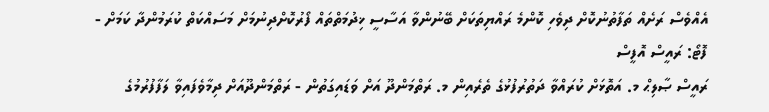އެއްވެސް ރަށެއް ތަފާތުނުކޮށް ދިވެހި ކޮންމެ ރައްޔިތަކަށް ބޭނުންވާ އަސާސީ ޚިދުމަތްތައް ފޯރުކޮށްދިނުމަށް މަސައްކަތް ކުރަމުންދާ ކަމަށް - ފޮޓޯ: ރައީސް އޮފީސް
ރައީސް ޞާލިޙް މ. އަތޮޅަށް ކުރައްވާ ދަތުރުފުޅުގެ ތެރެއިން މ. ރަތްމަންދޫ އަށް ވަޑައިގަތުން - ރަތްމަންދޫއަށް ދިމާވެފައިވާ ލަފާފުރުމުގެ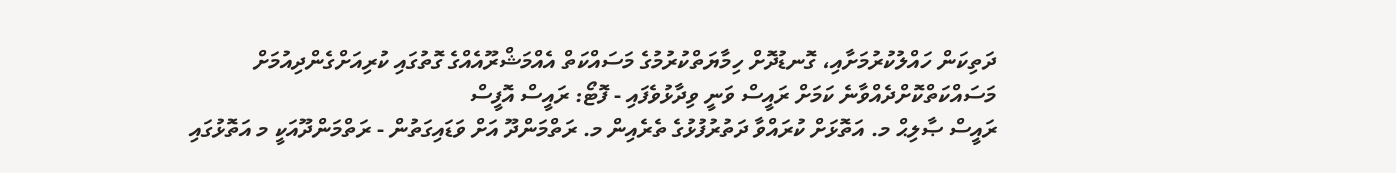ދަތިކަން ހައްލުކުރުމަށާއި، ގޮނޑުދޮށް ހިމާޔަތްކުރުމުގެ މަސައްކަތް އެއްމަޝްރޫއެއްގެ ގޮތުގައި ކުރިއަށްގެންދިއުމަށް މަސައްކަތްކޮށްދެއްވާނެ ކަމަށް ރައީސް ވަނީ ވިދާޅުވެފައި - ފޮޓޯ: ރައީސް އޮފީސް
ރައީސް ޞާލިޙް މ. އަތޮޅަށް ކުރައްވާ ދަތުރުފުޅުގެ ތެރެއިން މ. ރަތްމަންދޫ އަށް ވަޑައިގަތުން - ރަތްމަންދޫއަކީ މ އަތޮޅުގައި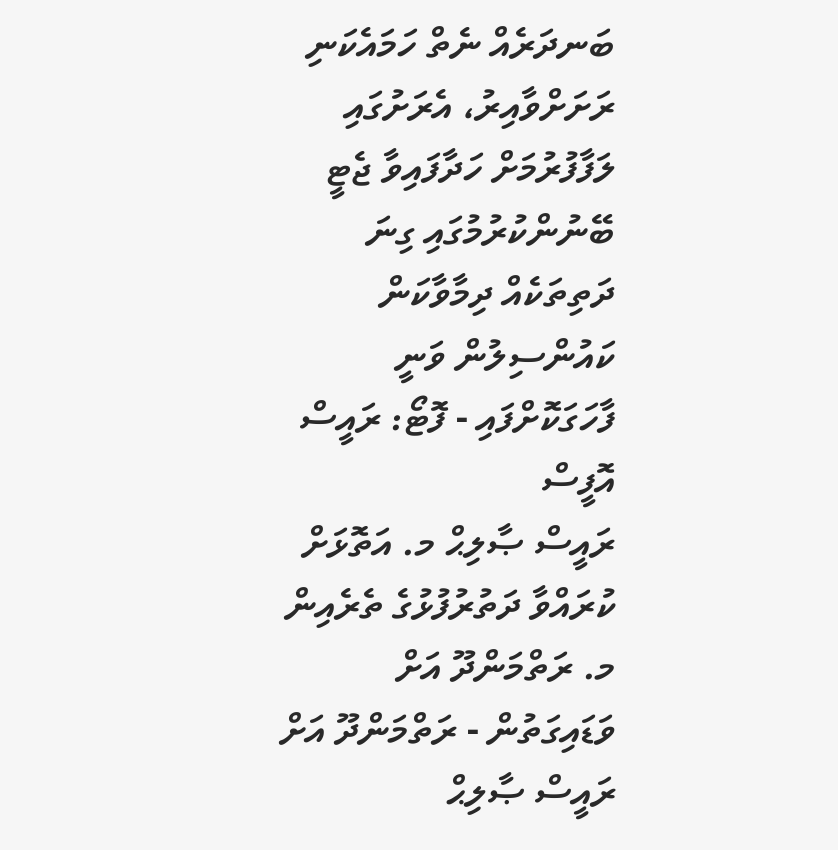ބަނދަރެއް ނެތް ހަމައެކަނި ރަށަށްވާއިރު، އެރަށުގައި ލަފާފުރުމަށް ހަދާފައިވާ ޖެޓީ ބޭނުންކުރުމުގައި ގިނަ ދަތިތަކެއް ދިމާވާކަން ކައުންސިލުން ވަނީ ފާހަގަކޮށްފައި - ފޮޓޯ: ރައީސް އޮފީސް
ރައީސް ޞާލިޙް މ. އަތޮޅަށް ކުރައްވާ ދަތުރުފުޅުގެ ތެރެއިން މ. ރަތްމަންދޫ އަށް ވަޑައިގަތުން - ރަތްމަންދޫ އަށް ރައީސް ޞާލިޙް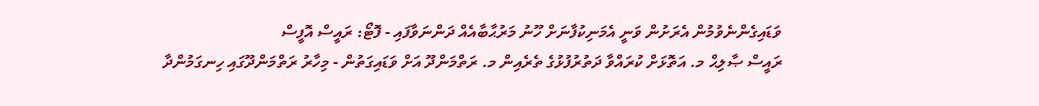ވަޑައިގެންނެވުމުން އެރަށުން ވަނީ އެމަނިކުފާނަށް ހޫނު މަރުޙާބާއެއް ދަންނަވާފައި - ފޮޓޯ: ރައީސް އޮފީސް
ރައީސް ޞާލިޙް މ. އަތޮޅަށް ކުރައްވާ ދަތުރުފުޅުގެ ތެރެއިން މ. ރަތްމަންދޫ އަށް ވަޑައިގަތުން - މިހާރު ރަތްމަންދޫގައި ހިނގަމުންދާ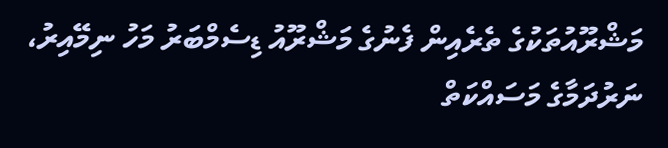މަޝްރޫއުތަކުގެ ތެރެއިން ފެނުގެ މަޝްރޫއު ޑިސެމްބަރު މަހު ނިމޭއިރު، ނަރުދަމާގެ މަސައްކަތް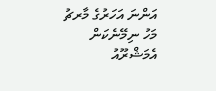އަންނަ އަހަރުގެ މާރޗު މަހު ނިމޭނެކަން އެމަޝްރޫއު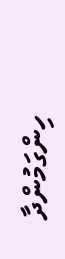ހިންގަމުންދާ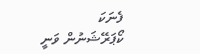ފެނަކަ ކޯޕަރޭޝަނުން ވަނީ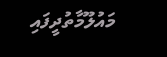މައުލޫމާތުދީފައި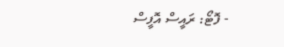- ފޮޓޯ: ރައީސް އޮފީސް